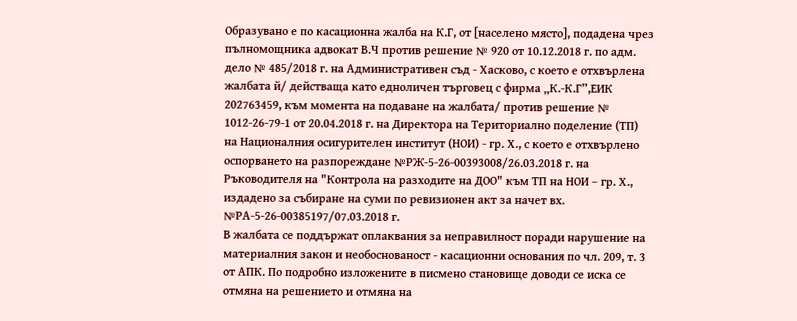Образувано е по касационна жалба на К.Г, от [населено място], подадена чрез пълномощника адвокат В.Ч против решение № 920 от 10.12.2018 г. по адм. дело № 485/2018 г. на Административен съд - Хасково, с което е отхвърлена жалбата й/ действаща като едноличен търговец с фирма „К.-К.Г”,ЕИК 202763459, към момента на подаване на жалбата/ против решение № 1012-26-79-1 от 20.04.2018 г. на Директора на Териториално поделение (ТП) на Националния осигурителен институт (НОИ) - гр. Х., с което е отхвърлено оспорването на разпореждане №РЖ-5-26-00393008/26.03.2018 г. на Ръководителя на "Контрола на разходите на ДОО" към ТП на НОИ – гр. Х., издадено за събиране на суми по ревизионен акт за начет вх. №РА-5-26-00385197/07.03.2018 г.
В жалбата се поддържат оплаквания за неправилност поради нарушение на материалния закон и необоснованост - касационни основания по чл. 209, т. 3 от АПК. По подробно изложените в писмено становище доводи се иска се отмяна на решението и отмяна на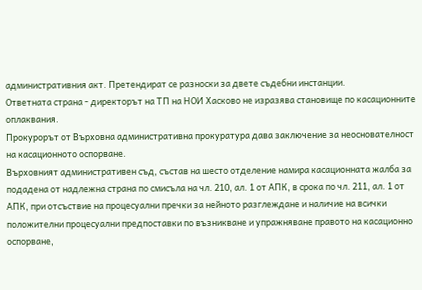административния акт. Претендират се разноски за двете съдебни инстанции.
Ответната страна - директорът на ТП на НОИ Хасково не изразява становище по касационните оплаквания.
Прокурорът от Върховна административна прокуратура дава заключение за неоснователност на касационното оспорване.
Върховният административен съд, състав на шесто отделение намира касационната жалба за подадена от надлежна страна по смисъла на чл. 210, ал. 1 от АПК, в срока по чл. 211, ал. 1 от АПК, при отсъствие на процесуални пречки за нейното разглеждане и наличие на всички положителни процесуални предпоставки по възникване и упражняване правото на касационно оспорване,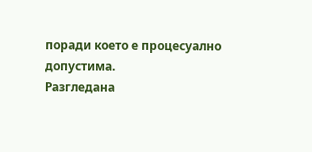поради което е процесуално допустима.
Разгледана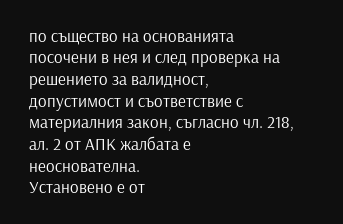по същество на основанията посочени в нея и след проверка на решението за валидност, допустимост и съответствие с материалния закон, съгласно чл. 218, ал. 2 от АПК жалбата е неоснователна.
Установено е от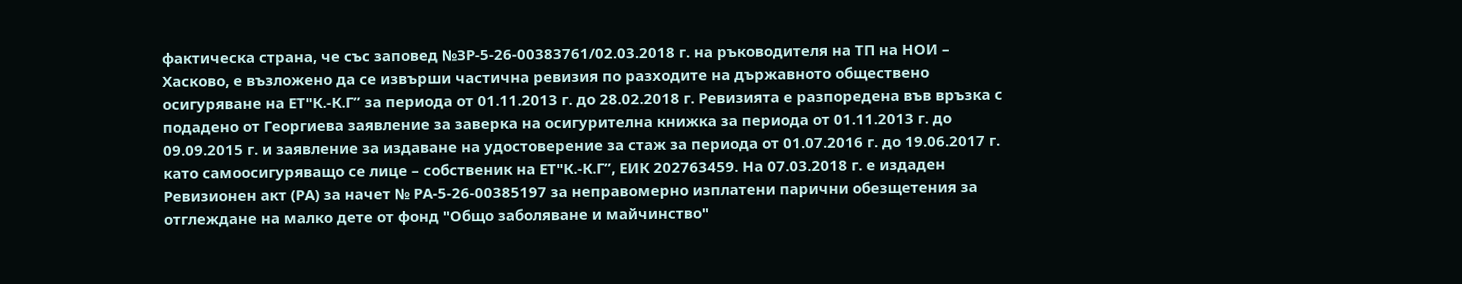фактическа страна, че със заповед №ЗР-5-26-00383761/02.03.2018 г. на ръководителя на ТП на НОИ – Хасково, е възложено да се извърши частична ревизия по разходите на държавното обществено осигуряване на ЕТ"К.-К.Г” за периода от 01.11.2013 г. до 28.02.2018 г. Ревизията е разпоредена във връзка с подадено от Георгиева заявление за заверка на осигурителна книжка за периода от 01.11.2013 г. до 09.09.2015 г. и заявление за издаване на удостоверение за стаж за периода от 01.07.2016 г. до 19.06.2017 г. като самоосигуряващо се лице – собственик на ЕТ"К.-К.Г”, ЕИК 202763459. На 07.03.2018 г. е издаден Ревизионен акт (РА) за начет № РА-5-26-00385197 за неправомерно изплатени парични обезщетения за отглеждане на малко дете от фонд "Общо заболяване и майчинство"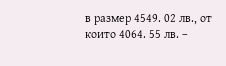в размер 4549. 02 лв., от които 4064. 55 лв. –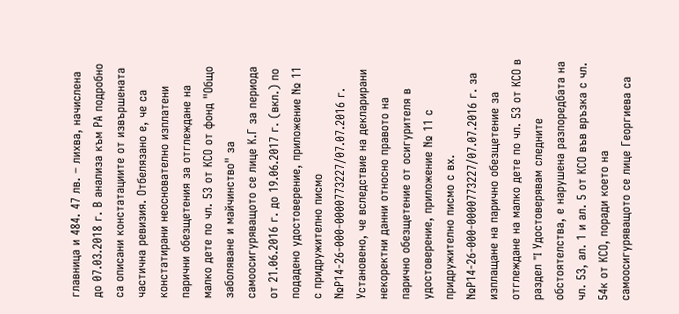главница и 484. 47 лв. – лихва, начислена до 07.03.2018 г. В анализа към РА подробно са описани констатациите от извършената частична ревизия. Отбелязано е, че са констатирани неоснователно изплатени парични обезщетения за отглеждане на малко дете по чл. 53 от КСО от фонд "Общо заболяване и майчинство" за самоосигуряващото се лице К.Г за периода от 21.06.2016 г. до 19.06.2017 г. (вкл.) по подадено удостоверение, приложение № 11 с придружително писмо №Р14-26-000-0000773227/07.07.2016 г. Установено, че вследствие на декларирани некоректни данни относно правото на парично обезщетение от осигурителя в удостоверение, приложение № 11 с придружително писмо с вх. №Р14-26-000-0000773227/07.07.2016 г. за изплащане на парично обезщетение за отглеждане на малко дете по чл. 53 от КСО в раздел "I Удостоверявам следните обстоятелства, е нарушена разпоредбата на чл. 53, ал. 1 и ал. 5 от КСО във връзка с чл. 54к от КСО, поради което на самоосигуряващото се лице Георгиева са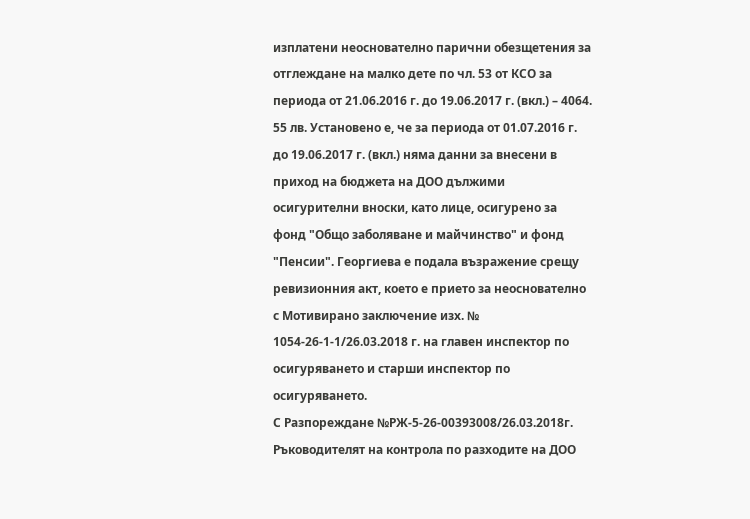изплатени неоснователно парични обезщетения за отглеждане на малко дете по чл. 53 от КСО за периода от 21.06.2016 г. до 19.06.2017 г. (вкл.) – 4064. 55 лв. Установено е, че за периода от 01.07.2016 г. до 19.06.2017 г. (вкл.) няма данни за внесени в приход на бюджета на ДОО дължими осигурителни вноски, като лице, осигурено за фонд "Общо заболяване и майчинство" и фонд "Пенсии". Георгиева е подала възражение срещу ревизионния акт, което е прието за неоснователно с Мотивирано заключение изх. № 1054-26-1-1/26.03.2018 г. на главен инспектор по осигуряването и старши инспектор по осигуряването.
С Разпореждане №РЖ-5-26-00393008/26.03.2018г. Ръководителят на контрола по разходите на ДОО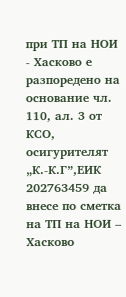при ТП на НОИ - Хасково е разпоредено на основание чл. 110, ал. 3 от КСО, осигурителят „К.-К.Г”,ЕИК 202763459 да внесе по сметка на ТП на НОИ – Хасково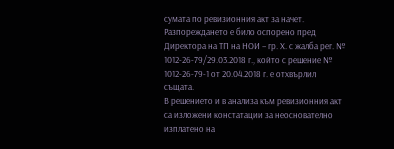сумата по ревизионния акт за начет. Разпореждането е било оспорено пред Директора на ТП на НОИ – гр. Х. с жалба рег. № 1012-26-79/29.03.2018 г., който с решение № 1012-26-79-1 от 20.04.2018 г. е отхвърлил същата.
В решението и в анализа към ревизионния акт са изложени констатации за неоснователно изплатено на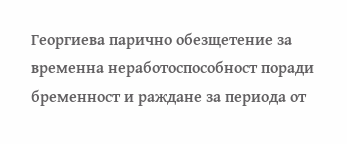Георгиева парично обезщетение за временна неработоспособност поради бременност и раждане за периода от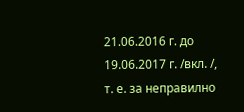21.06.2016 г. до 19.06.2017 г. /вкл. /, т. е. за неправилно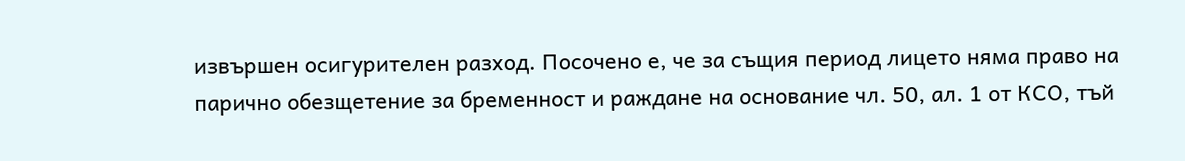извършен осигурителен разход. Посочено е, че за същия период лицето няма право на парично обезщетение за бременност и раждане на основание чл. 50, ал. 1 от КСО, тъй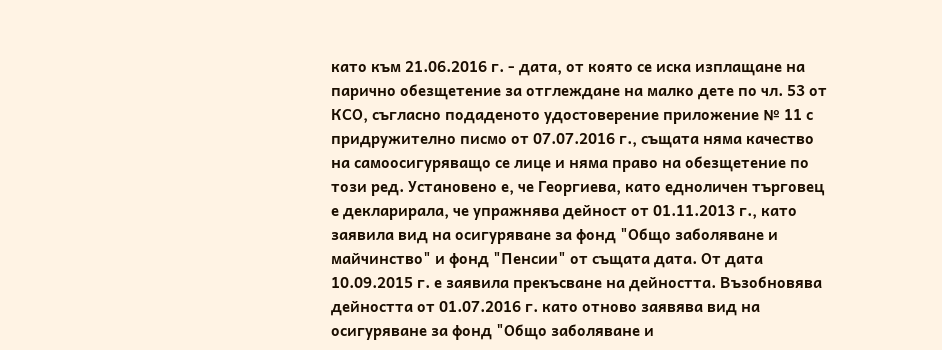като към 21.06.2016 г. - дата, от която се иска изплащане на парично обезщетение за отглеждане на малко дете по чл. 53 от КСО, съгласно подаденото удостоверение приложение № 11 с придружително писмо от 07.07.2016 г., същата няма качество на самоосигуряващо се лице и няма право на обезщетение по този ред. Установено е, че Георгиева, като едноличен търговец е декларирала, че упражнява дейност от 01.11.2013 г., като заявила вид на осигуряване за фонд "Общо заболяване и майчинство" и фонд "Пенсии" от същата дата. От дата 10.09.2015 г. е заявила прекъсване на дейността. Възобновява дейността от 01.07.2016 г. като отново заявява вид на осигуряване за фонд "Общо заболяване и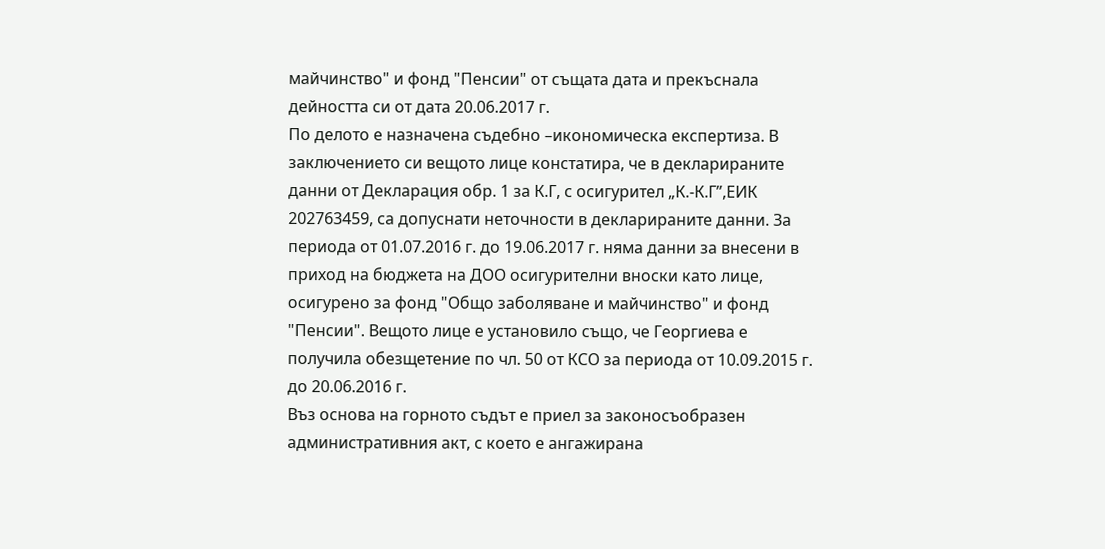майчинство" и фонд "Пенсии" от същата дата и прекъснала дейността си от дата 20.06.2017 г.
По делото е назначена съдебно –икономическа експертиза. В заключението си вещото лице констатира, че в декларираните данни от Декларация обр. 1 за К.Г, с осигурител „К.-К.Г”,ЕИК 202763459, са допуснати неточности в декларираните данни. За периода от 01.07.2016 г. до 19.06.2017 г. няма данни за внесени в приход на бюджета на ДОО осигурителни вноски като лице, осигурено за фонд "Общо заболяване и майчинство" и фонд "Пенсии". Вещото лице е установило също, че Георгиева е получила обезщетение по чл. 50 от КСО за периода от 10.09.2015 г. до 20.06.2016 г.
Въз основа на горното съдът е приел за законосъобразен административния акт, с което е ангажирана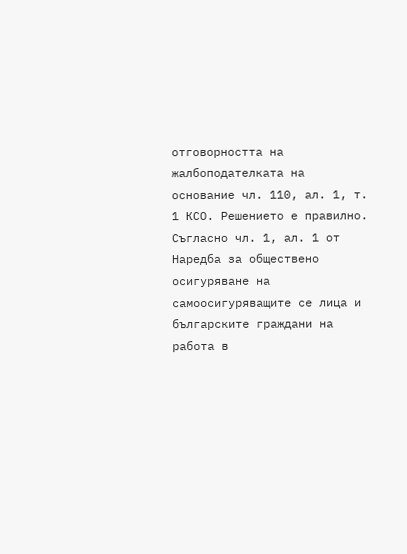отговорността на жалбоподателката на основание чл. 110, ал. 1, т. 1 КСО. Решението е правилно.
Съгласно чл. 1, ал. 1 от Наредба за обществено осигуряване на самоосигуряващите се лица и българските граждани на работа в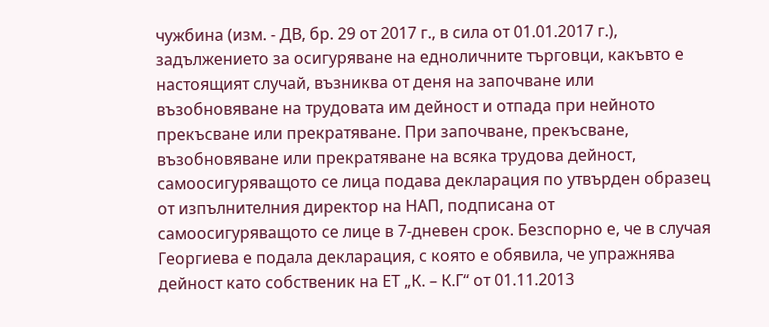чужбина (изм. - ДВ, бр. 29 от 2017 г., в сила от 01.01.2017 г.), задължението за осигуряване на едноличните търговци, какъвто е настоящият случай, възниква от деня на започване или възобновяване на трудовата им дейност и отпада при нейното прекъсване или прекратяване. При започване, прекъсване, възобновяване или прекратяване на всяка трудова дейност, самоосигуряващото се лица подава декларация по утвърден образец от изпълнителния директор на НАП, подписана от самоосигуряващото се лице в 7-дневен срок. Безспорно е, че в случая Георгиева е подала декларация, с която е обявила, че упражнява дейност като собственик на ЕТ „К. – К.Г“ от 01.11.2013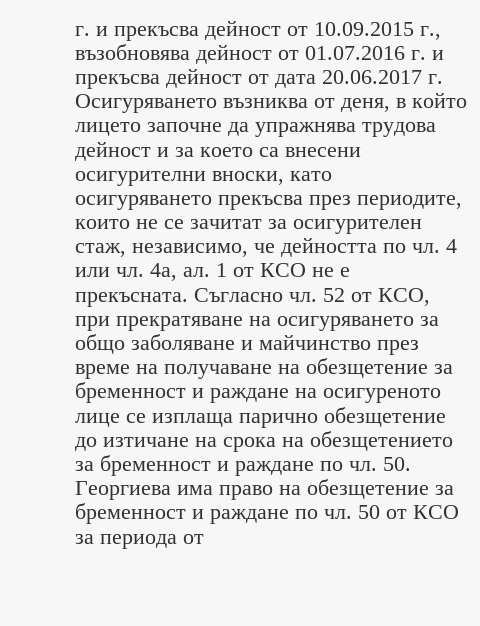г. и прекъсва дейност от 10.09.2015 г., възобновява дейност от 01.07.2016 г. и прекъсва дейност от дата 20.06.2017 г. Осигуряването възниква от деня, в който лицето започне да упражнява трудова дейност и за което са внесени осигурителни вноски, като осигуряването прекъсва през периодите, които не се зачитат за осигурителен стаж, независимо, че дейността по чл. 4 или чл. 4а, ал. 1 от КСО не е прекъсната. Съгласно чл. 52 от КСО, при прекратяване на осигуряването за общо заболяване и майчинство през време на получаване на обезщетение за бременност и раждане на осигуреното лице се изплаща парично обезщетение до изтичане на срока на обезщетението за бременност и раждане по чл. 50. Георгиева има право на обезщетение за бременност и раждане по чл. 50 от КСО за периода от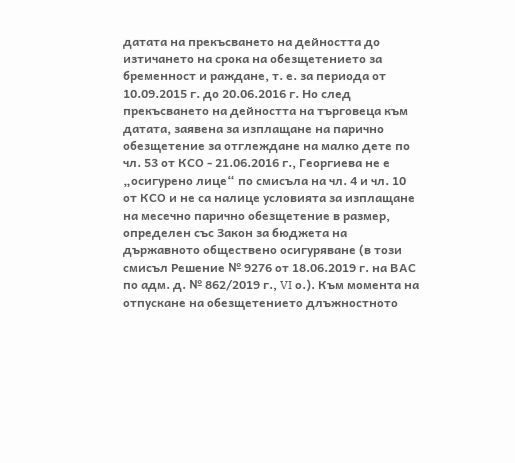датата на прекъсването на дейността до изтичането на срока на обезщетението за бременност и раждане, т. е. за периода от 10.09.2015 г. до 20.06.2016 г. Но след прекъсването на дейността на търговеца към датата, заявена за изплащане на парично обезщетение за отглеждане на малко дете по чл. 53 от КСО - 21.06.2016 г., Георгиева не е „осигурено лице“ по смисъла на чл. 4 и чл. 10 от КСО и не са налице условията за изплащане на месечно парично обезщетение в размер, определен със Закон за бюджета на държавното обществено осигуряване (в този смисъл Решение № 9276 от 18.06.2019 г. на ВАС по адм. д. № 862/2019 г., VI о.). Към момента на отпускане на обезщетението длъжностното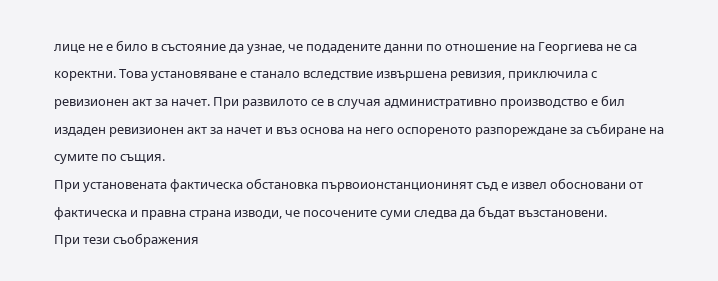лице не е било в състояние да узнае, че подадените данни по отношение на Георгиева не са коректни. Това установяване е станало вследствие извършена ревизия, приключила с ревизионен акт за начет. При развилото се в случая административно производство е бил издаден ревизионен акт за начет и въз основа на него оспореното разпореждане за събиране на сумите по същия.
При установената фактическа обстановка първоионстанционинят съд е извел обосновани от фактическа и правна страна изводи, че посочените суми следва да бъдат възстановени.
При тези съображения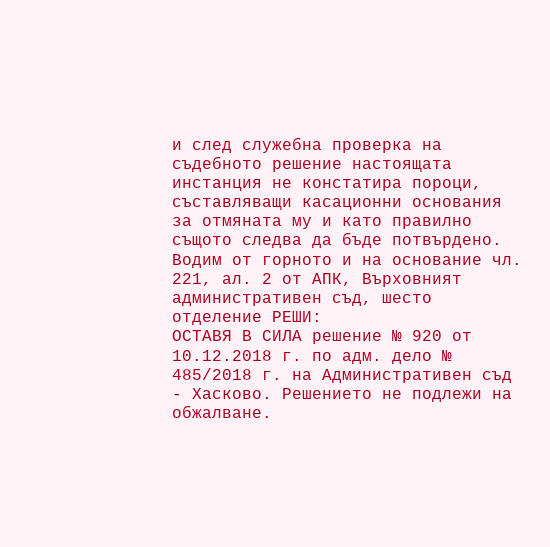и след служебна проверка на съдебното решение настоящата инстанция не констатира пороци, съставляващи касационни основания за отмяната му и като правилно същото следва да бъде потвърдено.
Водим от горното и на основание чл. 221, ал. 2 от АПК, Върховният административен съд, шесто отделение РЕШИ:
ОСТАВЯ В СИЛА решение № 920 от 10.12.2018 г. по адм. дело № 485/2018 г. на Административен съд - Хасково. Решението не подлежи на обжалване.